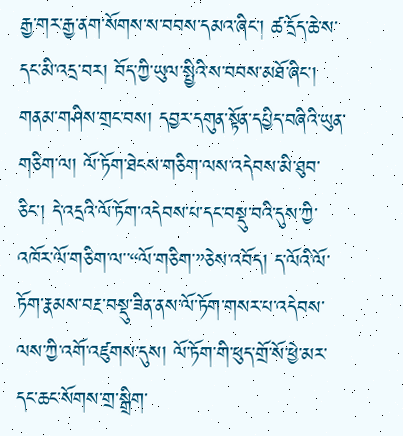རྒྱ་གར་རྒྱ་ནག་སོགས་ས་བབས་དམའ་ཞིང་། ཚ་དྲོད་ཆེ་ས་དང་མི་འདྲ་བར། བོད་ཀྱི་ཡུལ་སྤྱིའི་ས་བབས་མཐོ་ཞིང་། གནམ་གཤིས་གྲང་བས། དབྱར་དགུན་སྟོན་དཔྱིད་བཞིའི་ཡུན་གཅིག་ལ། ལོ་ཏོག་ཐེངས་གཅིག་ལས་འདེབས་མི་ཐུབ་ཅིང་། དེ་འདྲའི་ལོ་ཏོག་འདེབས་པ་དང་བསྡུ་བའི་དུས་ཀྱི་འཁོར་ལོ་གཅིག་ལ་་“ལོ་གཅིག་”ཅེས་འབོད། ད་ལོའི་ལོ་ཏོག་རྣམས་བརྔ་བསྡུ་ཟིན་ནས་ལོ་ཏོག་གསར་པ་འདེབས་ལས་ཀྱི་འགོ་འཛུགས་དུས། ལོ་ཏོག་གི་ཕུད་གྲོ་སོ་ཕྱེ་མར་དང་ཆང་སོགས་གྲ་སྒྲིག་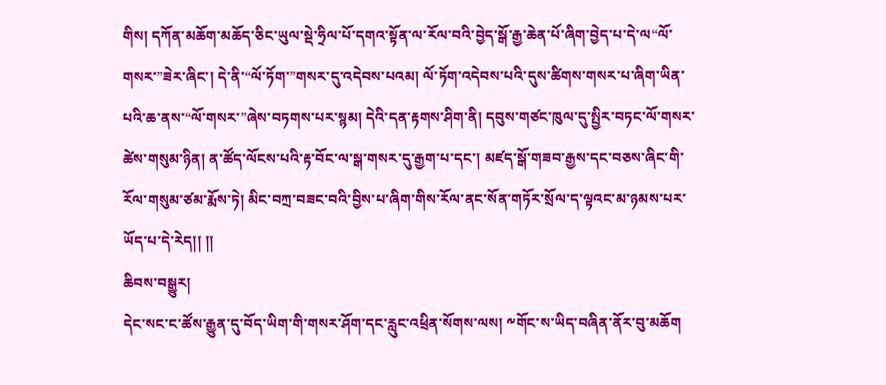གིས། དཀོན་མཆོག་མཆོད་ཅིང་ཡུལ་སྡེ་ཧྲིལ་པོ་དགའ་སྟོན་ལ་རོལ་བའི་བྱེད་སྒོ་རྒྱ་ཆེན་པོ་ཞིག་བྱེད་པ་དེ་ལ“ལོ་གསར་”ཟེར་ཞིང་། དེ་ནི་“ལོ་ཏོག་”གསར་དུ་འདེབས་པའམ། ལོ་ཏོག་འདེབས་པའི་དུས་ཚིགས་གསར་པ་ཞིག་ཡིན་པའི་ཆ་ནས་“ལོ་གསར་”ཞེས་བཏགས་པར་སྙམ། དེའི་དན་རྟགས་ཤིག་ནི། དབུས་གཙང་ཁུལ་དུ་སྤྱིར་བཏང་ལོ་གསར་ཚེས་གསུམ་ཉིན། ན་ཚོད་ལོངས་པའི་རྟ་བོང་ལ་སྒ་གསར་དུ་རྒྱག་པ་དང་། མཛད་སྒོ་གཟབ་རྒྱས་དང་བཅས་ཞིང་གི་རོལ་གསུམ་ཙམ་རྨོས་ཏེ། མིང་བཀྲ་བཟང་བའི་བྱིས་པ་ཞིག་གིས་རོལ་ནང་སོན་གཏོར་སྲོལ་ད་ལྟའང་མ་ཉམས་པར་ཡོད་པ་དེ་རེད།། །།
ཆིབས་བསྒྱུར།
དེང་སང་ང་ཚོས་རྒྱུན་དུ་བོད་ཡིག་གི་གསར་ཤོག་དང་རླུང་འཕྲིན་སོགས་ལས། ༸གོང་ས་ཡིད་བཞིན་ནོར་བུ་མཆོག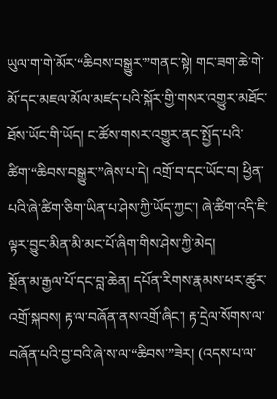ཡུལ་ག་གེ་མོར་“ཆིབས་བསྒྱུར་”གནང་སྟེ། གང་ཟག་ཆེ་གེ་མོ་དང་མཇལ་མོལ་མཛད་པའི་སྐོར་གྱི་གསར་འགྱུར་མཐོང་ཐོས་ཡོང་གི་ཡོད། ང་ཚོས་གསར་འགྱུར་ནང་སྤྱོད་པའི་ཚིག་“ཆིབས་བསྒྱུར་”ཞེས་པ་དེ། འགྲོ་བ་དང་ཡོང་བ། ཕྱིན་པའི་ཞེ་ཚིག་ཅིག་ཡིན་པ་ཤེས་ཀྱི་ཡོད་ཀྱང་། ཞེ་ཚིག་འདི་ཇི་ལྟར་བྱུང་མིན་མི་མང་པོ་ཞིག་གིས་ཤེས་ཀྱི་མེད།
སྔོན་མ་རྒྱལ་པོ་དང་བླ་ཆེན། དཔོན་རིགས་རྣམས་ཕར་ཚུར་འགྲོ་སྐབས། རྟ་ལ་བཞོན་ནས་འགྲོ་ཞིང་། རྟ་དྲེལ་སོགས་ལ་བཞོན་པའི་བྱ་བའི་ཞེ་ས་ལ་“ཆིབས་”ཟེར། (འདས་པ་ལ་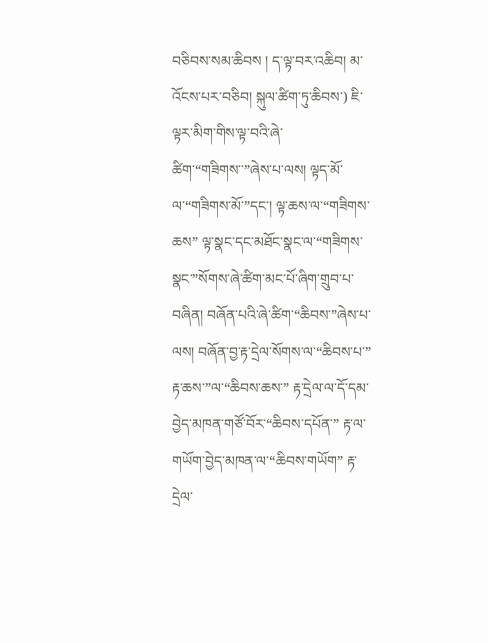བཅིབས་སམ་ཆིབས ། ད་ལྟ་བར་འཆིབ། མ་འོངས་པར་བཅིབ། སྐུལ་ཚིག་ཏུ་ཆིབས་) ཇི་ལྟར་མིག་གིས་ལྟ་བའི་ཞེ་ཚིག་“གཟིགས་་”ཞེས་པ་ལས། ལྟད་མོ་ལ་“གཟིགས་མོ་”དང་། ལྟ་ཆས་ལ་“གཟིགས་ཆས” ལྟ་སྣང་དང་མཐོང་སྣང་ལ་“གཟིགས་སྣང་”སོགས་ཞེ་ཚིག་མང་པོ་ཞིག་གྲུབ་པ་བཞིན། བཞོན་པའི་ཞེ་ཚིག་“ཆིབས་”ཞེས་པ་ལས། བཞོན་བྱ་རྟ་དྲེལ་སོགས་ལ་“ཆིབས་པ་” རྟ་ཆས་”ལ་“ཆིབས་ཆས་” རྟ་དྲེལ་ལ་དོ་དམ་བྱེད་མཁན་གཙོ་བོར་“ཆིབས་དཔོན་” རྟ་ལ་གཡོག་བྱེད་མཁན་ལ་“ཆིབས་གཡོག” རྟ་དྲེལ་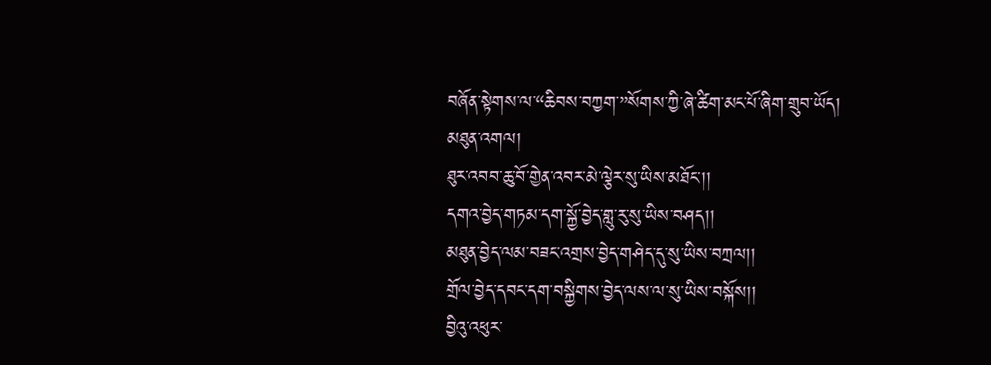བཞོན་སྟེགས་ལ་“ཆིབས་བཀྱག་”སོགས་ཀྱི་ཞེ་ཚིག་མང་པོ་ཞིག་གྲུབ་ཡོད།
མཐུན་འགལ།
ཐུར་འབབ་ཆུ་བོ་གྱེན་འབར་མེ་ལྕེར་སུ་ཡིས་མཐོང་།།
དགའ་བྱེད་གཏམ་དག་སྐྱོ་བྱེད་གླུ་རུ་སུ་ཡིས་བཤད།།
མཐུན་བྱེད་ལམ་བཟང་འགྲས་བྱེད་གཤེད་དུ་སུ་ཡིས་བཀྲལ།།
གྲོལ་བྱེད་དབང་དག་བསྐྱིགས་བྱེད་ལས་ལ་སུ་ཡིས་བསྐོས།།
བྱིའུ་འཕུར་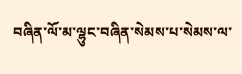བཞིན་ལོ་མ་ལྷུང་བཞིན་སེམས་པ་སེམས་ལ་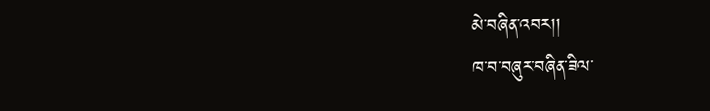མེ་བཞིན་འབར།།
ཁ་བ་བཞུར་བཞིན་ཟིལ་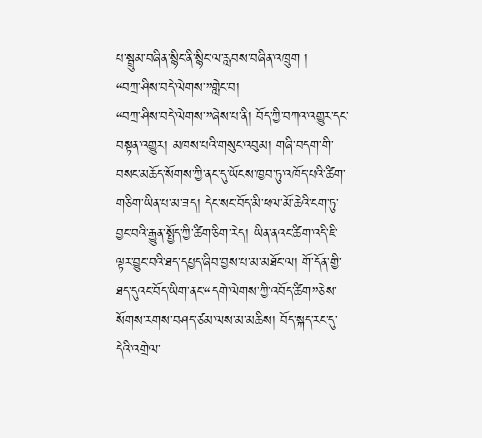པ་སྦྲུམ་བཞིན་སྙིང་ནི་སྙིང་ལ་རླབས་བཞིན་འཁྲུག །
“བཀྲ་ཤིས་བདེ་ལེགས་”གླེང་བ།
“བཀྲ་ཤིས་བདེ་ལེགས་”ཞེས་པ་ནི། བོད་ཀྱི་བཀའ་འགྱུར་དང་བསྟན་འགྱུར། མཁས་པའི་གསུང་འབུམ། གཞི་བདག་གི་བསང་མཆོད་སོགས་ཀྱི་ནང་དུ་ཡོངས་ཁྱབ་ཏུ་འཁོད་པའི་ཚིག་གཅིག་ཡིན་པ་མ་ཟད། དེང་སང་བོད་མི་ཕལ་མོ་ཆེའི་ངག་ཏུ་བྱང་བའི་རྒྱུན་སྤྱོད་ཀྱི་ཚིག་ཅིག་རེད། ཡིན་ནའང་ཚིག་འདི་ཇི་ལྟར་བྱུང་བའི་ཐད་དཔྱད་ཞིབ་བྱས་པ་མ་མཐོང་ལ། གོ་དོན་གྱི་ཐད་དུའང་བོད་ཡིག་ནང་“དགེ་ལེགས་ཀྱི་འབོད་ཚིག”ཅེས་སོགས་རགས་བཤད་ཙམ་ལས་མ་མཆིས། བོད་སྐད་རང་དུ་དེའི་འགྲེལ་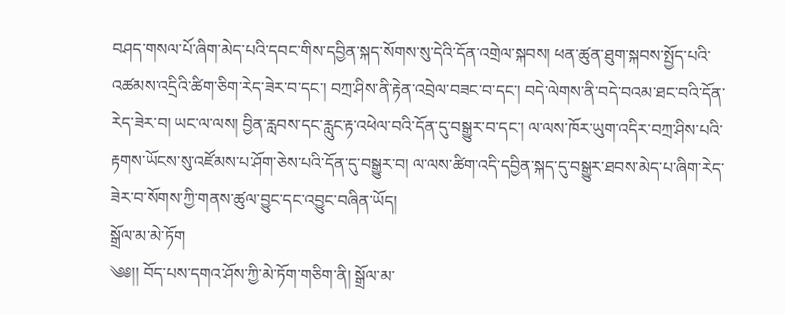བཤད་གསལ་པོ་ཞིག་མེད་པའི་དབང་གིས་དབྱིན་སྐད་སོགས་སུ་དེའི་དོན་འགྲེལ་སྐབས། ཕན་ཚུན་ཐུག་སྐབས་སྤྱོད་པའི་འཚམས་འདྲིའི་ཚིག་ཅིག་རེད་ཟེར་བ་དང་། བཀྲ་ཤིས་ནི་རྟེན་འབྲེལ་བཟང་བ་དང་། བདེ་ལེགས་ནི་བདེ་བའམ་ཐང་བའི་དོན་རེད་ཟེར་བ། ཡང་ལ་ལས། བྱིན་རླབས་དང་རླུང་རྟ་འཕེལ་བའི་དོན་དུ་བསྒྱུར་བ་དང་། ལ་ལས་ཁོར་ཡུག་འདིར་བཀྲ་ཤིས་པའི་རྟགས་ཡོངས་སུ་འཛོམས་པ་ཤོག་ཅེས་པའི་དོན་དུ་བསྒྱུར་བ། ལ་ལས་ཚིག་འདི་དབྱིན་སྐད་དུ་བསྒྱུར་ཐབས་མེད་པ་ཞིག་རེད་ཟེར་བ་སོགས་ཀྱི་གནས་ཚུལ་བྱུང་དང་འབྱུང་བཞིན་ཡོད།
སྒྲོལ་མ་མེ་ཏོག
༄༅།། བོད་པས་དགའ་ཤོས་ཀྱི་མེ་ཏོག་གཅིག་ནི། སྒྲོལ་མ་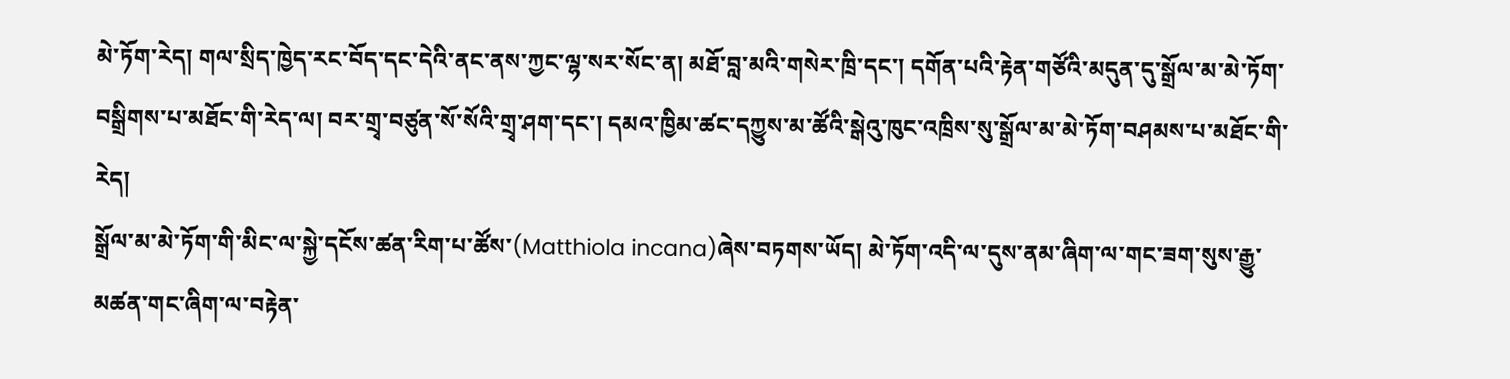མེ་ཏོག་རེད། གལ་སྲིད་ཁྱེད་རང་བོད་དང་དེའི་ནང་ནས་ཀྱང་ལྷ་སར་སོང་ན། མཐོ་བླ་མའི་གསེར་ཁྲི་དང་། དགོན་པའི་རྟེན་གཙོའི་མདུན་དུ་སྒྲོལ་མ་མེ་ཏོག་བསྒྲིགས་པ་མཐོང་གི་རེད་ལ། བར་གྲྭ་བཙུན་སོ་སོའི་གྲྭ་ཤག་དང་། དམའ་ཁྱིམ་ཚང་དཀྱུས་མ་ཚོའི་སྒེའུ་ཁུང་འཁྲིས་སུ་སྒྲོལ་མ་མེ་ཏོག་བཤམས་པ་མཐོང་གི་རེད།
སྒྲོལ་མ་མེ་ཏོག་གི་མིང་ལ་སྐྱེ་དངོས་ཚན་རིག་པ་ཚོས་(Matthiola incana)ཞེས་བཏགས་ཡོད། མེ་ཏོག་འདི་ལ་དུས་ནམ་ཞིག་ལ་གང་ཟག་སུས་རྒྱུ་མཚན་གང་ཞིག་ལ་བརྟེན་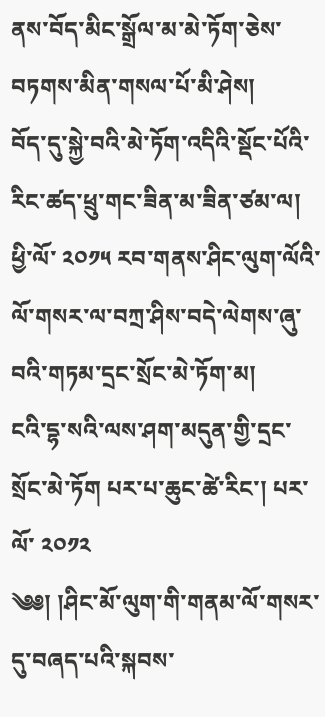ནས་བོད་མིང་སྒྲོལ་མ་མེ་ཏོག་ཅེས་བཏགས་མིན་གསལ་པོ་མི་ཤེས།
བོད་དུ་སྐྱེ་བའི་མེ་ཏོག་འདིའི་སྡོང་པོའི་རིང་ཚད་ཕྲུ་གང་ཟིན་མ་ཟིན་ཙམ་ལ།
ཕྱི་ལོ་ ༢༠༡༥ རབ་གནས་ཤིང་ལུག་ལོའི་ལོ་གསར་ལ་བཀྲ་ཤིས་བདེ་ལེགས་ཞུ་བའི་གཏམ་དྲང་སྲོང་མེ་ཏོག་མ།
ངའི་དྷ་སའི་ལས་ཤག་མདུན་གྱི་དྲང་སྲོང་མེ་ཏོག པར་པ་ཆུང་ཚེ་རིང་། པར་ལོ་ ༢༠༡༢
༄༅། །ཤིང་མོ་ལུག་གི་གནམ་ལོ་གསར་དུ་བཞད་པའི་སྐབས་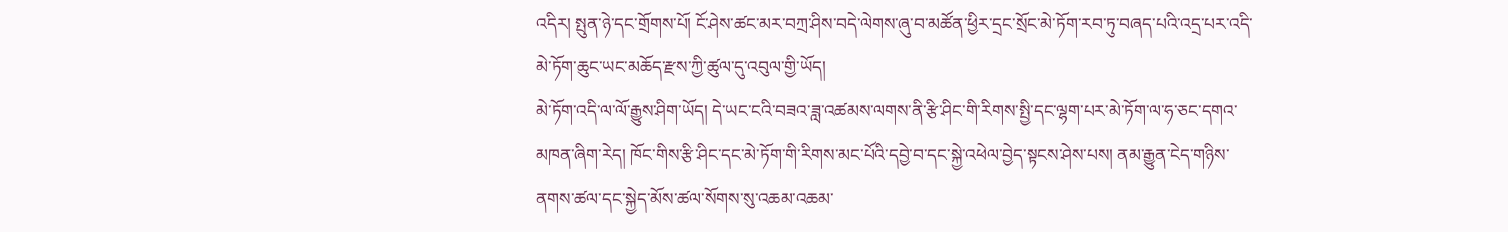འདིར། སྤུན་ཉེ་དང་གྲོགས་པོ། ངོ་ཤེས་ཚང་མར་བཀྲ་ཤིས་བདེ་ལེགས་ཞུ་བ་མཚོན་ཕྱིར་དྲང་སྲོང་མེ་ཏོག་རབ་ཏུ་བཞད་པའི་འདྲ་པར་འདི་མེ་ཏོག་ཆུང་ཡང་མཆོད་རྫས་ཀྱི་ཚུལ་དུ་འབུལ་གྱི་ཡོད།
མེ་ཏོག་འདི་ལ་ལོ་རྒྱུས་ཤིག་ཡོད། དེ་ཡང་ངའི་བཟའ་ཟླ་འཚམས་ལགས་ནི་རྩི་ཤིང་གི་རིགས་སྤྱི་དང་ལྷག་པར་མེ་ཏོག་ལ་ཧ་ཅང་དགའ་མཁན་ཞིག་རེད། ཁོང་གིས་རྩི་ཤིང་དང་མེ་ཏོག་གི་རིགས་མང་པོའི་དབྱེ་བ་དང་སྐྱེ་འཕེལ་བྱེད་སྟངས་ཤེས་པས། ནམ་རྒྱུན་ངེད་གཉིས་ནགས་ཚལ་དང་སྐྱེད་མོས་ཚལ་སོགས་སུ་འཆམ་འཆམ་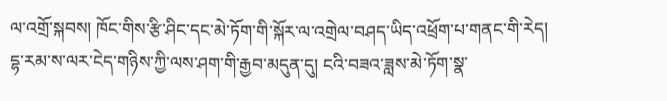ལ་འགྲོ་སྐབས། ཁོང་གིས་རྩི་ཤིང་དང་མེ་ཏོག་གི་སྐོར་ལ་འགྲེལ་བཤད་ཡིད་འཕྲོག་པ་གནང་གི་རེད།
དྷ་རམ་ས་ལར་ངེད་གཉིས་ཀྱི་ལས་ཤག་གི་རྒྱབ་མདུན་དུ། ངའི་བཟའ་ཟླས་མེ་ཏོག་སྣ་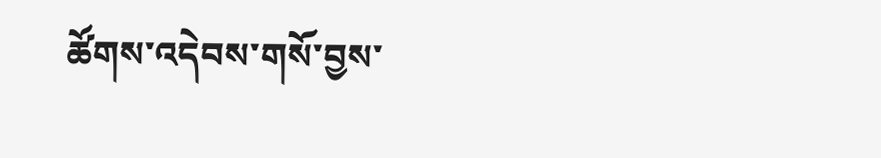ཚོགས་འདེབས་གསོ་བྱས་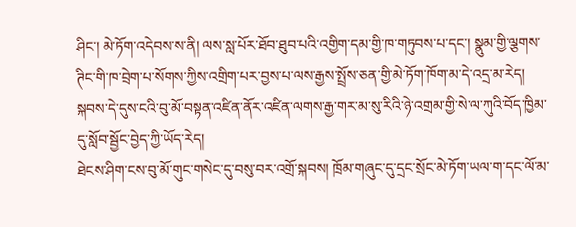ཤིང་། མེ་ཏོག་འདེབས་ས་ནི། ལས་སླ་པོར་ཐོབ་ཐུབ་པའི་འགྱིག་དམ་གྱི་ཁ་གཏུབས་པ་དང་། སྣུམ་གྱི་ལྕགས་ཊིང་གི་ཁ་བྲེག་པ་སོགས་ཀྱིས་འགྲིག་པར་བྱས་པ་ལས་རྒྱས་སྤྲོས་ཅན་གྱི་མེ་ཏོག་ཁོག་མ་དེ་འདྲ་མ་རེད། སྐབས་དེ་དུས་ངའི་བུ་མོ་བསྟན་འཛིན་ནོར་འཛིན་ལགས་རྒྱ་གར་མ་སུ་རིའི་ཉེ་འགྲམ་གྱི་སེ་ལ་ཀུའི་བོད་ཁྱིམ་དུ་སློབ་སྦྱོང་བྱེད་ཀྱི་ཡོད་རེད།
ཐེངས་ཤིག་ངས་བུ་མོ་གུང་གསེང་དུ་བསུ་བར་འགྲོ་སྐབས། ཁྲོམ་གཞུང་དུ་དྲང་སྲོང་མེ་ཏོག་ཡལ་ག་དང་ལོ་མ་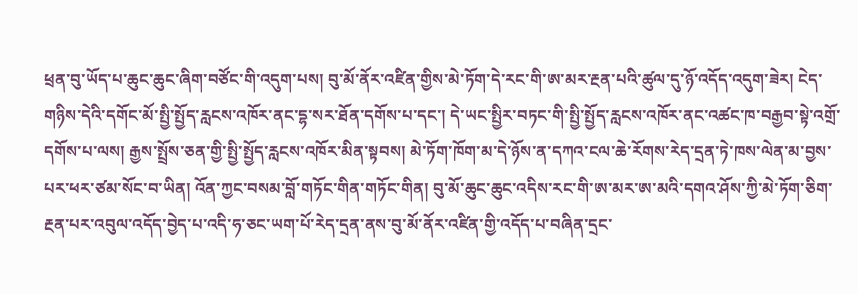ཕྲན་བུ་ཡོད་པ་ཆུང་ཆུང་ཞིག་བཙོང་གི་འདུག་པས། བུ་མོ་ནོར་འཛིན་གྱིས་མེ་ཏོག་དེ་རང་གི་ཨ་མར་རྔན་པའི་ཚུལ་དུ་ཉོ་འདོད་འདུག་ཟེར། ངེད་གཉིས་དེའི་དགོང་མོ་སྤྱི་སྤྱོད་རླངས་འཁོར་ནང་དྷ་སར་ཐོན་དགོས་པ་དང་། དེ་ཡང་སྤྱིར་བཏང་གི་སྤྱི་སྤྱོད་རླངས་འཁོར་ནང་འཚང་ཁ་བརྒྱབ་སྟེ་འགྲོ་དགོས་པ་ལས། རྒྱས་སྤྲོས་ཅན་གྱི་སྤྱི་སྤྱོད་རླངས་འཁོར་མིན་སྟབས། མེ་ཏོག་ཁོག་མ་དེ་ཉོས་ན་དཀའ་ངལ་ཆེ་རོགས་རེད་དྲན་ཏེ་ཁས་ལེན་མ་བྱས་པར་ཕར་ཙམ་སོང་བ་ཡིན། འོན་ཀྱང་བསམ་བློ་གཏོང་གིན་གཏོང་གིན། བུ་མོ་ཆུང་ཆུང་འདིས་རང་གི་ཨ་མར་ཨ་མའི་དགའ་ཤོས་ཀྱི་མེ་ཏོག་ཅིག་རྔན་པར་འབུལ་འདོད་བྱེད་པ་འདི་ཧ་ཅང་ཡག་པོ་རེད་དྲན་ནས་བུ་མོ་ནོར་འཛིན་གྱི་འདོད་པ་བཞིན་དྲང་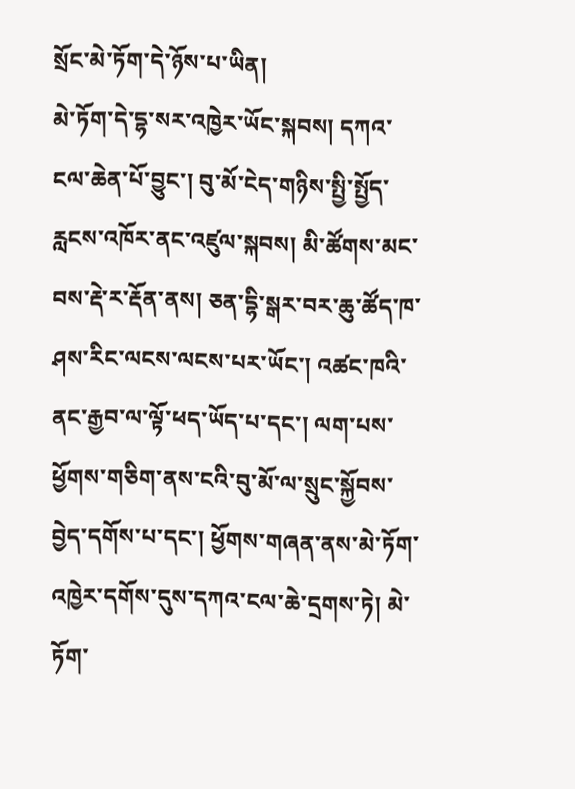སྲོང་མེ་ཏོག་དེ་ཉོས་པ་ཡིན།
མེ་ཏོག་དེ་དྷ་སར་འཁྱེར་ཡོང་སྐབས། དཀའ་ངལ་ཆེན་པོ་བྱུང་། བུ་མོ་ངེད་གཉིས་སྤྱི་སྤྱོད་རླངས་འཁོར་ནང་འཛུལ་སྐབས། མི་ཚོགས་མང་བས་རྡེ་ར་རྡོན་ནས། ཅན་དྷི་སྒར་བར་ཆུ་ཚོད་ཁ་ཤས་རིང་ལངས་ལངས་པར་ཡོང་། འཚང་ཁའི་ནང་རྒྱབ་ལ་ལྟོ་ཕད་ཡོད་པ་དང་། ལག་པས་ཕྱོགས་གཅིག་ནས་ངའི་བུ་མོ་ལ་སྲུང་སྐྱོབས་བྱེད་དགོས་པ་དང་། ཕྱོགས་གཞན་ནས་མེ་ཏོག་འཁྱེར་དགོས་དུས་དཀའ་ངལ་ཆེ་དྲགས་ཏེ། མེ་ཏོག་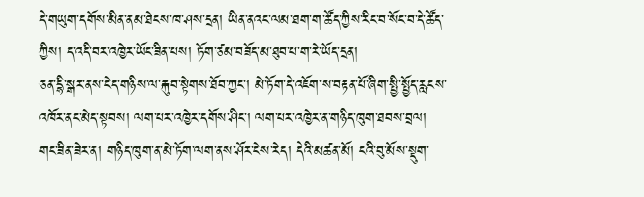དེ་གཡུག་དགོས་མིན་ནམ་ཐེངས་ཁ་ཤས་དྲན། ཡིན་ནའང་ལམ་ཐག་ག་ཚོད་ཀྱིས་རིང་བ་སོང་བ་དེ་ཚོད་ཀྱིས། ད་འདི་བར་འཁྱེར་ཡོང་ཟིན་པས། ཏོག་ཙམ་བཟོད་མ་ཐུབ་པ་ག་རེ་ཡོད་དྲན།
ཅན་དྷི་སྒར་ནས་ངེད་གཉིས་ལ་རྐུབ་སྟེགས་ཐོབ་ཀྱང་། མེ་ཏོག་དེ་འཇོག་ས་བརྟན་པོ་ཞིག་སྤྱི་སྤྱོད་རླངས་འཁོར་ནང་མེད་སྟབས། ལག་པར་འཁྱེར་དགོས་ཤིང་། ལག་པར་འཁྱེར་ན་གཉིད་ཁུག་ཐབས་བྲལ། གང་ཟིན་ཟེར་ན། གཉིད་ཁུག་ན་མེ་ཏོག་ལག་ནས་ཤོར་ངེས་རེད། དེའི་མཚན་མོ། ངའི་བུ་མོས་སྡུག་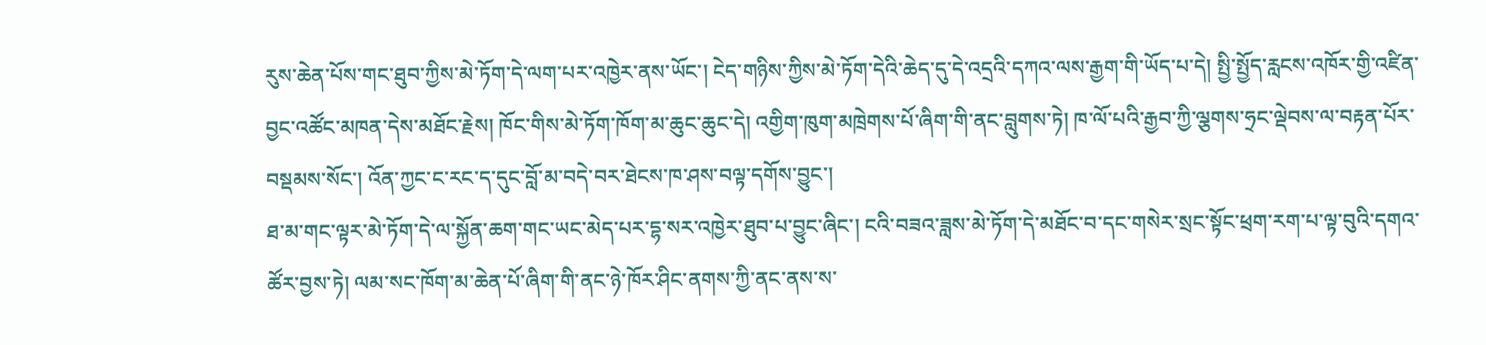རུས་ཆེན་པོས་གང་ཐུབ་ཀྱིས་མེ་ཏོག་དེ་ལག་པར་འཁྱེར་ནས་ཡོང་། ངེད་གཉིས་ཀྱིས་མེ་ཏོག་དེའི་ཆེད་དུ་དེ་འདྲའི་དཀའ་ལས་རྒྱག་གི་ཡོད་པ་དེ། སྤྱི་སྤྱོད་རླངས་འཁོར་གྱི་འཛིན་བྱང་འཚོང་མཁན་དེས་མཐོང་རྗེས། ཁོང་གིས་མེ་ཏོག་ཁོག་མ་ཆུང་ཆུང་དེ། འགྱིག་ཁུག་མཁྲེགས་པོ་ཞིག་གི་ནང་བླུགས་ཏེ། ཁ་ལོ་པའི་རྒྱབ་ཀྱི་ལྕགས་ཧྲང་ལྡེབས་ལ་བརྟན་པོར་བསྡམས་སོང་། འོན་ཀྱང་ང་རང་ད་དུང་བློ་མ་བདེ་བར་ཐེངས་ཁ་ཤས་བལྟ་དགོས་བྱུང་།
ཐ་མ་གང་ལྟར་མེ་ཏོག་དེ་ལ་སྐྱོན་ཆག་གང་ཡང་མེད་པར་དྷ་སར་འཁྱེར་ཐུབ་པ་བྱུང་ཞིང་། ངའི་བཟའ་ཟླས་མེ་ཏོག་དེ་མཐོང་བ་དང་གསེར་སྲང་སྟོང་ཕྲག་རག་པ་ལྟ་བུའི་དགའ་ཚོར་བྱས་ཏེ། ལམ་སང་ཁོག་མ་ཆེན་པོ་ཞིག་གི་ནང་ཉེ་ཁོར་ཤིང་ནགས་ཀྱི་ནང་ནས་ས་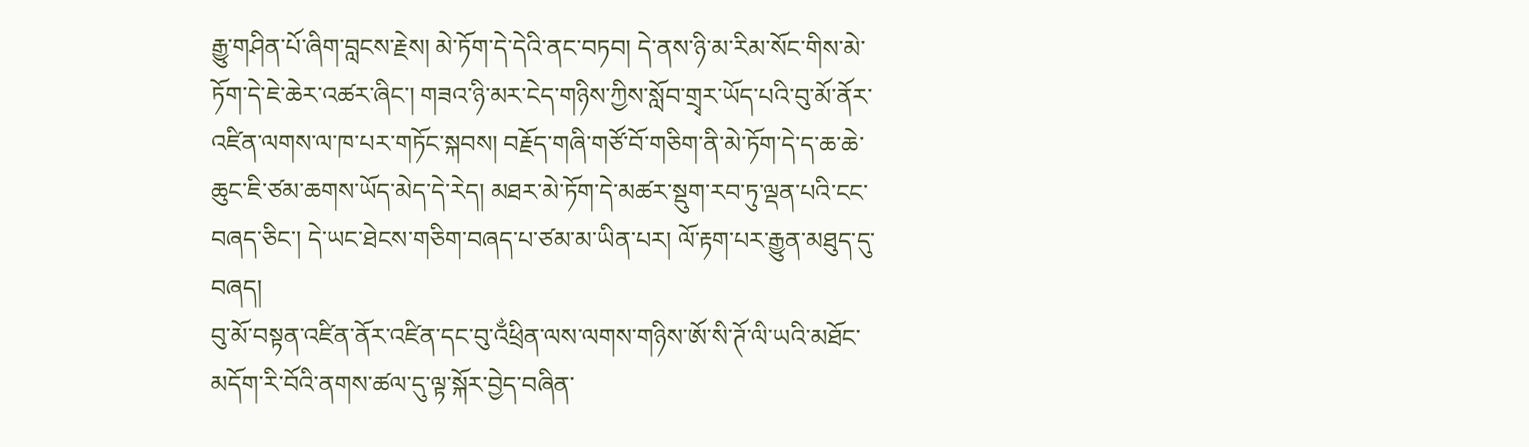རྒྱུ་གཤིན་པོ་ཞིག་བླངས་རྗེས། མེ་ཏོག་དེ་དེའི་ནང་བཏབ། དེ་ནས་ཉི་མ་རིམ་སོང་གིས་མེ་ཏོག་དེ་ཇེ་ཆེར་འཚར་ཞིང་། གཟའ་ཉི་མར་ངེད་གཉིས་ཀྱིས་སློབ་གྲྭར་ཡོད་པའི་བུ་མོ་ནོར་འཛིན་ལགས་ལ་ཁ་པར་གཏོང་སྐབས། བརྗོད་གཞི་གཙོ་བོ་གཅིག་ནི་མེ་ཏོག་དེ་ད་ཆ་ཆེ་ཆུང་ཇི་ཙམ་ཆགས་ཡོད་མེད་དེ་རེད། མཐར་མེ་ཏོག་དེ་མཚར་སྡུག་རབ་ཏུ་ལྡན་པའི་ངང་བཞད་ཅིང་། དེ་ཡང་ཐེངས་གཅིག་བཞད་པ་ཙམ་མ་ཡིན་པར། ལོ་རྟག་པར་རྒྱུན་མཐུད་དུ་བཞད།
བུ་མོ་བསྟན་འཛིན་ནོར་འཛིན་དང་བུ་འྂཕྲིན་ལས་ལགས་གཉིས་ཨོ་སི་ཊོ་ལི་ཡའི་མཐོང་མདོག་རི་བོའི་ནགས་ཚལ་དུ་ལྟ་སྐོར་བྱེད་བཞིན་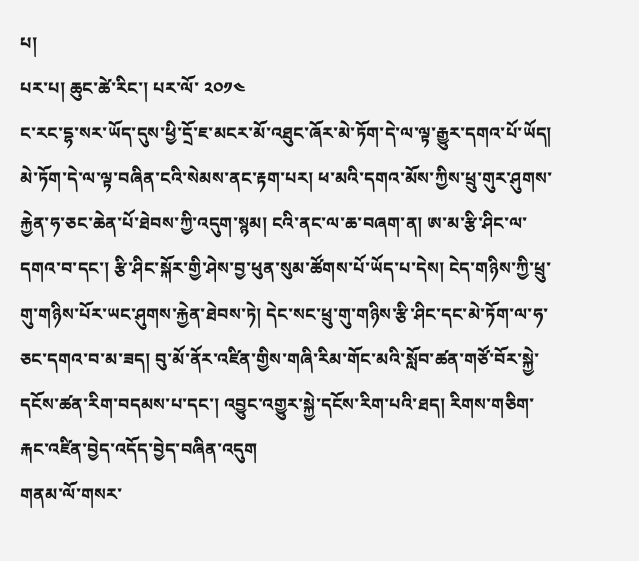པ།
པར་པ། ཆུང་ཚེ་རིང་། པར་ལོ་ ༢༠༡༤
ང་རང་དྷ་སར་ཡོད་དུས་ཕྱི་དྲོ་ཇ་མངར་མོ་འཐུང་ཞོར་མེ་ཏོག་དེ་ལ་ལྟ་རྒྱུར་དགའ་པོ་ཡོད། མེ་ཏོག་དེ་ལ་ལྟ་བཞིན་ངའི་སེམས་ནང་རྟག་པར། ཕ་མའི་དགའ་མོས་ཀྱིས་ཕྲུ་གུར་ཤུགས་རྐྱེན་ཧ་ཅང་ཆེན་པོ་ཐེབས་ཀྱི་འདུག་སྙམ། ངའི་ནང་ལ་ཆ་བཞག་ན། ཨ་མ་རྩི་ཤིང་ལ་དགའ་བ་དང་། རྩི་ཤིང་སྐོར་གྱི་ཤེས་བྱ་ཕུན་སུམ་ཚོགས་པོ་ཡོད་པ་དེས། ངེད་གཉིས་ཀྱི་ཕྲུ་གུ་གཉིས་པོར་ཡང་ཤུགས་རྐྱེན་ཐེབས་ཏེ། དེང་སང་ཕྲུ་གུ་གཉིས་རྩི་ཤིང་དང་མེ་ཏོག་ལ་ཧ་ཅང་དགའ་བ་མ་ཟད། བུ་མོ་ནོར་འཛིན་གྱིས་གཞི་རིམ་གོང་མའི་སློབ་ཚན་གཙོ་བོར་སྐྱེ་དངོས་ཚན་རིག་བདམས་པ་དང་། འབྱུང་འགྱུར་སྐྱེ་དངོས་རིག་པའི་ཐད། རིགས་གཅིག་རྐང་འཛིན་བྱེད་འདོད་བྱེད་བཞིན་འདུག
གནམ་ལོ་གསར་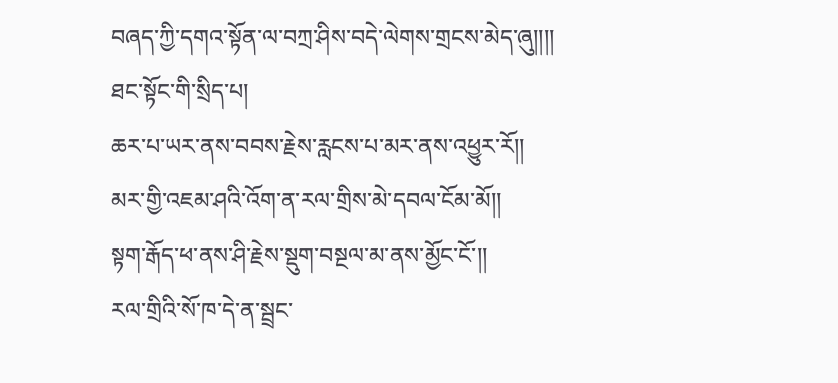བཞད་ཀྱི་དགའ་སྟོན་ལ་བཀྲ་ཤིས་བདེ་ལེགས་གྲངས་མེད་ཞུ།།།།
ཐང་སྟོང་གི་སྲིད་པ།
ཆར་པ་ཡར་ནས་བབས་རྗེས་རླངས་པ་མར་ནས་འཕྱུར་རོ།།
མར་གྱི་འཇམ་ཤའི་འོག་ན་རལ་གྲིས་མེ་དབལ་ངོམ་མོ།།
སྟག་རྒོད་ཕ་ནས་ཤི་རྗེས་སྡུག་བསྔལ་མ་ནས་མྱོང་ངོ་།།
རལ་གྲིའི་སོ་ཁ་དེ་ན་སྦྲང་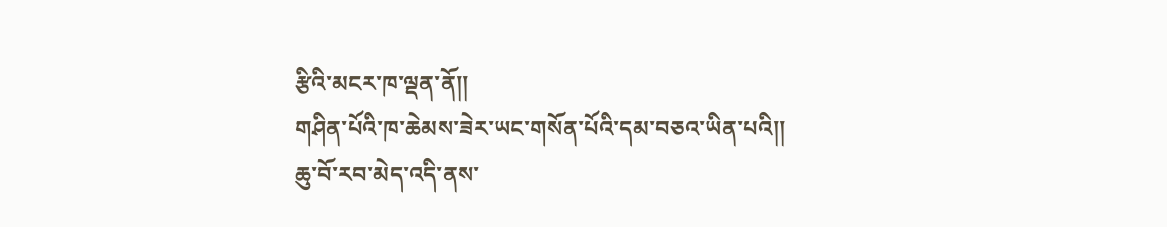རྩིའི་མངར་ཁ་ལྡན་ནོ།།
གཤིན་པོའི་ཁ་ཆེམས་ཟེར་ཡང་གསོན་པོའི་དམ་བཅའ་ཡིན་པའི།།
ཆུ་བོ་རབ་མེད་འདི་ནས་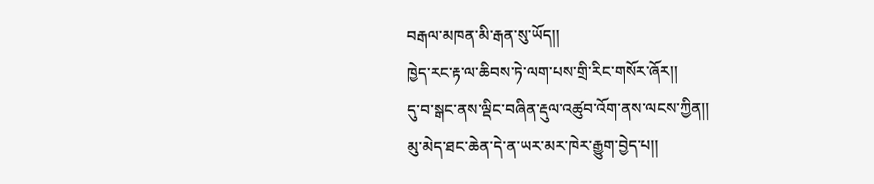བརྒལ་མཁན་མི་རྒན་སུ་ཡོད།།
ཁྱེད་རང་རྟ་ལ་ཆིབས་ཏེ་ལག་པས་གྲི་རིང་གསོར་ཞོར།།
དུ་བ་སྒང་ནས་ལྡིང་བཞིན་རྡུལ་འཚུབ་འོག་ནས་ལངས་ཀྱིན།།
མུ་མེད་ཐང་ཆེན་དེ་ན་ཡར་མར་ཁེར་རྒྱུག་བྱེད་པ།།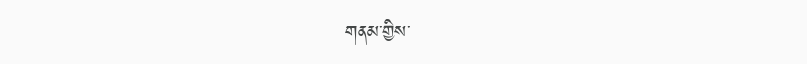གནམ་གྱིས་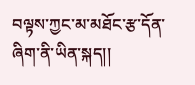བལྟས་ཀྱང་མ་མཐོང་རྩ་དོན་ཞིག་ནི་ཡིན་སྐད།།